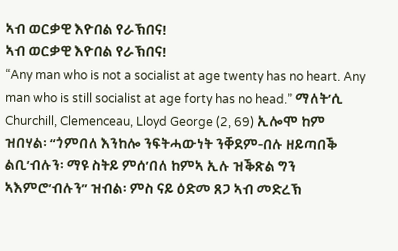ኣብ ወርቃዊ እዮበል የራኽበና!
ኣብ ወርቃዊ እዮበል የራኽበና!
“Any man who is not a socialist at age twenty has no heart. Any man who is still socialist at age forty has no head.” ማለት’ሲ Churchill, Clemenceau, Lloyd George (2, 69) ኢሎሞ ከም ዝበሃል፡ “ጎምበለ እንከሎ ንፍትሓውነት ንቐደም-በሉ ዘይጣበቕ ልቢ’ብሉን፡ ማዩ ስትይ ምሰ’በለ ከምኣ ኢሉ ዝቕጽል ግን ኣእምሮ’ብሉን” ዝብል፡ ምስ ናይ ዕድመ ጸጋ ኣብ መድረኽ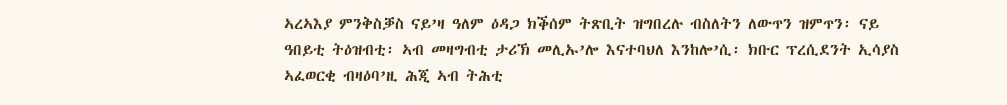ኣረኣእያ ምንቅስቓስ ናይ’ዛ ዓለም ዕዳጋ ክቕሰም ትጽቢት ዝግበረሉ ብስለትን ለውጥን ዝምጥን፡ ናይ ዓበይቲ ትዕዝብቲ፡ ኣብ መዛግብቲ ታሪኽ መሊኡ’ሎ እናተባህለ እንከሎ’ሲ፡ ክቡር ፕረሲደንት ኢሳያስ ኣፈወርቂ ብዛዕባ’ዚ ሕጂ ኣብ ትሕቲ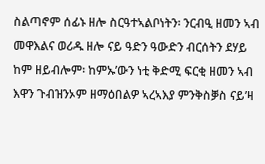ስልጣኖም ሰፊኑ ዘሎ ስርዓተኣልቦነትን፡ ንርብዒ ዘመን ኣብ መዋእልና ወሪዱ ዘሎ ናይ ዓድን ዓውድን ብርሰትን ደሃይ ከም ዘይብሎም፡ ከምኡ’ውን ነቲ ቅድሚ ፍርቂ ዘመን ኣብ እዋን ጉብዝንኦም ዘማዕበልዎ ኣረኣእያ ምንቅስቓስ ናይ’ዛ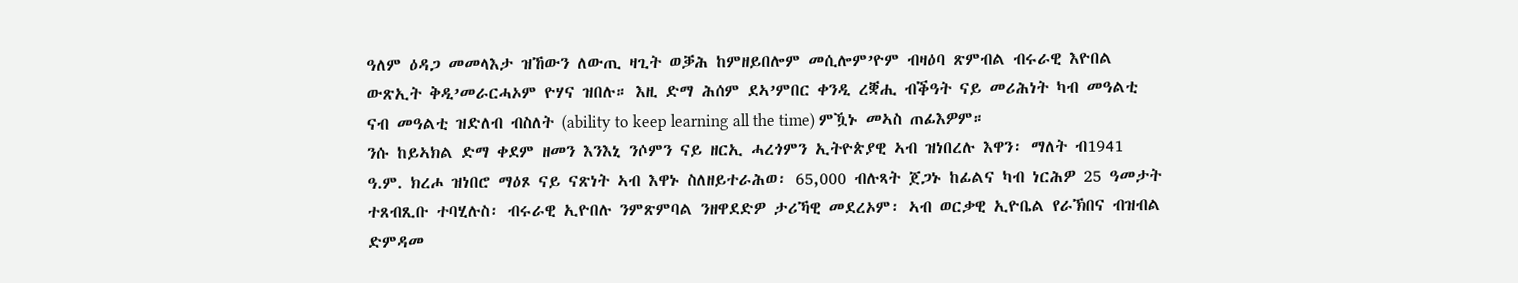ዓለም ዕዳጋ መመላእታ ዝኸውን ለውጢ ዛጊት ወቓሕ ከምዘይበሎም መሲሎም’ዮም ብዛዕባ ጽምብል ብሩራዊ እዮበል ውጽኢት ቅዲ’መራርሓኦም ዮሃና ዝበሉ። እዚ ድማ ሕሰም ደኣ’ምበር ቀንዲ ረቛሒ ብቕዓት ናይ መሪሕነት ካብ መዓልቲ ናብ መዓልቲ ዝድለብ ብስለት (ability to keep learning all the time) ምዃኑ መኣስ ጠፊእዎም።
ንሱ ከይኣክል ድማ ቀደም ዘመን እንእኒ ንሶምን ናይ ዘርኢ ሓረጎምን ኢትዮጵያዊ ኣብ ዝነበረሉ እዋን፡ ማለት ብ1941 ዓ.ም. ክረሖ ዝነበሮ ማዕጾ ናይ ናጽነት ኣብ እዋኑ ስለዘይተራሕወ፡ 65,000 ብሉጻት ጀጋኑ ከፊልና ካብ ነርሕዎ 25 ዓመታት ተጸብጺቡ ተባሂሉስ፡ ብሩራዊ ኢዮበሉ ንምጽምባል ንዘዋደድዎ ታሪኻዊ መደረኦም፡ ኣብ ወርቃዊ ኢዮቤል የራኽበና ብዝብል ድምዳመ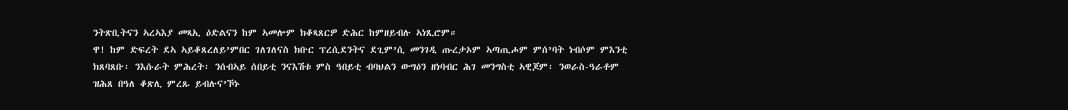ንትጽቢትናን ኣረኣእያ መጻኢ ዕድልናን ከም ኣመሎም ክቆጻጸርዎ ድሕር ከምዘይብሉ ኣነጺሮም።
ዋ! ከም ድፍረት ደኣ ኣይቆጸረለይ’ምበር ገለገለናስ ክቡር ፕረሲደንትና ደጊም’ሲ መንገዲ ጡረታኦም ኣጣጢሖም ምሰ’ባት ነብሶም ምእንቲ ክጸባጸቡ፡ ንእሱራት ምሕረት፡ ንሰብኣይ ሰበይቲ ንናእሽቱ ምስ ዓበይቲ ብባህልን ውግዕን ዘነባብር ሕገ መንግስቲ ኣዊጆም፡ ንወራስ-ዓራቶም ዝሕጸ በዓለ ቆጽሊ ምረጹ ይብሉና’ኾኑ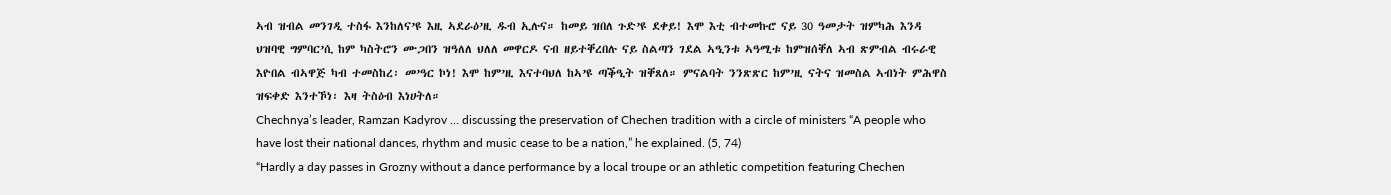ኣብ ዝብል መንገዲ ተስፋ እንከለና’ዩ እዚ ኣደራዕ’ዚ ዱብ ኢሉና። ከመይ ዝበለ ጉድ’ዩ ደቀይ! እሞ እቲ ብተመኩሮ ናይ 30 ዓመታት ዝምካሕ እንዳ ህዝባዊ ግምባር’ሲ ከም ካስትሮን ሙጋበን ዝዓለለ ህለለ መዋርዶ ናብ ዘይተቐረበሉ ናይ ስልጣን ገደል ኣዒንቱ ኣዓሚቱ ከምዝሰቐለ ኣብ ጽምብል ብሩራዊ እዮበል ብኣዋጅ ካብ ተመስከረ፡ መ’ዓር ኮነ! እሞ ከም’ዚ እናተባህለ ከኣ’ዩ ጣቕዒት ዝቐጸለ። ምናልባት ንንጽጽር ከም’ዚ ናትና ዝመስል ኣብነት ምሕዋስ ዝፍቀድ እንተኾነ፡ እዛ ትስዕብ እነሀትለ።
Chechnya’s leader, Ramzan Kadyrov … discussing the preservation of Chechen tradition with a circle of ministers “A people who have lost their national dances, rhythm and music cease to be a nation,” he explained. (5, 74)
“Hardly a day passes in Grozny without a dance performance by a local troupe or an athletic competition featuring Chechen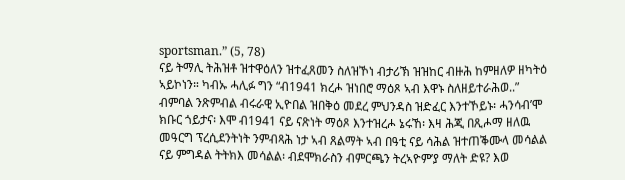sportsman.” (5, 78)
ናይ ትማሊ ትሕዝቶ ዝተዋዕለን ዝተፈጸመን ስለዝኾነ ብታሪኽ ዝዝከር ብዙሕ ከምዘለዎ ዘካትዕ ኣይኮነን። ካብኡ ሓሊፉ ግን “ብ1941 ክረሖ ዝነበሮ ማዕጾ ኣብ እዋኑ ስለዘይተራሕወ..” ብምባል ንጽምብል ብሩራዊ ኢዮበል ዝበቅዕ መደረ ምህንዳስ ዝድፈር እንተኾይኑ፡ ሓንሳብ’ሞ ክቡር ጎይታና፡ እሞ ብ1941 ናይ ናጽነት ማዕጾ እንተዝረሖ ኔሩኸ፡ እዛ ሕጂ በጺሖማ ዘለዉ መዓርግ ፕረሲደንትነት ንምብጻሕ ነታ ኣብ ጸልማት ኣብ በዓቲ ናይ ሳሕል ዝተጠቕሙላ መሳልል ናይ ምግዳል ትትክእ መሳልል፡ ብደሞክራስን ብምርጫን ትረኣዮም’ያ ማለት ድዩ? እወ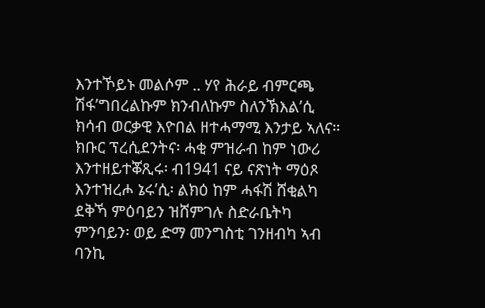እንተኾይኑ መልሶም .. ሃየ ሕራይ ብምርጫ ሽፋ’ግበረልኩም ክንብለኩም ስለንኽእል’ሲ ክሳብ ወርቃዊ እዮበል ዘተሓማሚ እንታይ ኣለና።
ክቡር ፕረሲደንትና፡ ሓቂ ምዝራብ ከም ነውሪ እንተዘይተቖጺሩ፡ ብ1941 ናይ ናጽነት ማዕጾ እንተዝረሖ ኔሩ’ሲ፡ ልክዕ ከም ሓፋሽ ሸቂልካ ደቅኻ ምዕባይን ዝሸምገሉ ስድራቤትካ ምንባይን፡ ወይ ድማ መንግስቲ ገንዘብካ ኣብ ባንኪ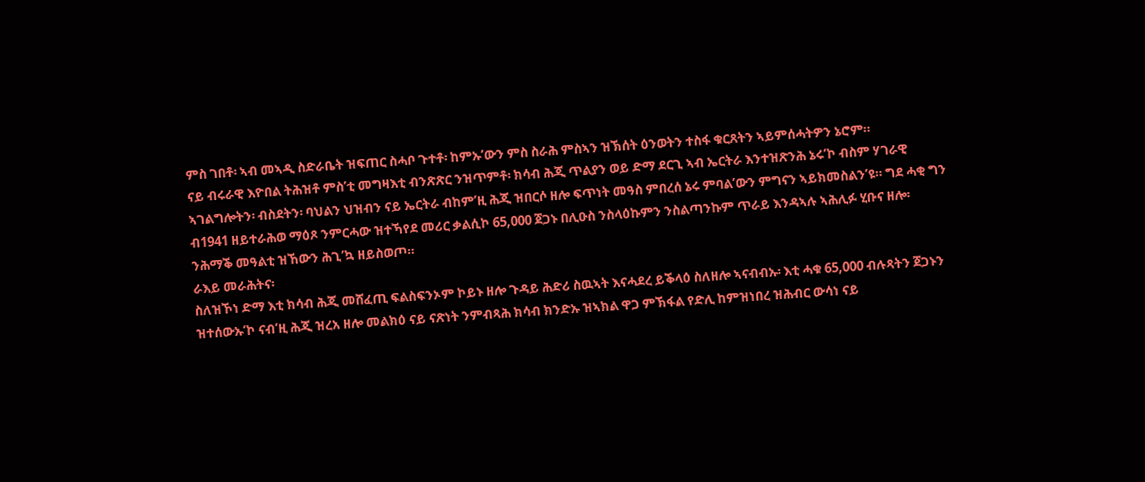ምስ ገበቶ፡ ኣብ መኣዲ ስድራቤት ዝፍጠር ስሓቦ ጉተቶ፡ ከምኡ’ውን ምስ ስራሕ ምስኣን ዝኽሰት ዕንወትን ተስፋ ቁርጸትን ኣይምሰሓትዎን ኔሮም።
ናይ ብሩራዊ እዮበል ትሕዝቶ ምስ’ቲ መግዛእቲ ብንጽጽር ንዝጥምቶ፡ ክሳብ ሕጂ ጥልያን ወይ ድማ ደርጊ ኣብ ኤርትራ እንተዝጽንሕ ኔሩ’ኮ ብስም ሃገራዊ ኣገልግሎትን፡ ብስደትን፡ ባህልን ህዝብን ናይ ኤርትራ ብከም’ዚ ሕጂ ዝበርሶ ዘሎ ፍጥነት መዓስ ምበረሰ ኔሩ ምባል’ውን ምግናን ኣይክመስልን’ዩ። ግደ ሓቂ ግን ብ1941 ዘይተራሕወ ማዕጾ ንምርሓው ዝተኻየደ መሪር ቃልሲኮ 65,000 ጀጋኑ በሊዑስ ንስላዕኩምን ንስልጣንኩም ጥራይ እንዳኣሉ ኣሕሊፉ ሂቡና ዘሎ፡ ንሕማቕ መዓልቲ ዝኸውን ሕጊ’ኳ ዘይስወጦ።
ራእይ መራሕትና፡
ስለዝኾነ ድማ እቲ ክሳብ ሕጂ መሸፈጢ ፍልስፍንኦም ኮይኑ ዘሎ ጉዳይ ሕድሪ ስዉኣት እናሓደረ ይቕላዕ ስለዘሎ ኣናብብኡ፡ እቲ ሓቁ 65,000 ብሉጻትን ጀጋኑን ዝተሰውኡ’ኮ ናብ’ዚ ሕጂ ዝረአ ዘሎ መልክዕ ናይ ናጽነት ንምብጻሕ ክሳብ ክንድኡ ዝኣክል ዋጋ ምኽፋል የድሊ ከምዝነበረ ዝሕብር ውሳነ ናይ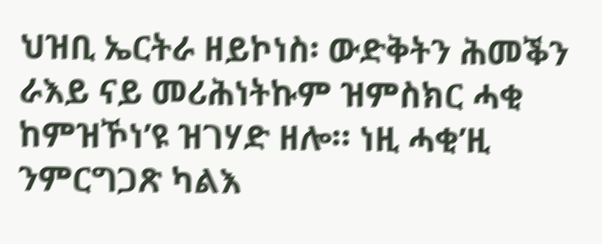ህዝቢ ኤርትራ ዘይኮነስ፡ ውድቅትን ሕመቕን ራእይ ናይ መሪሕነትኩም ዝምስክር ሓቂ ከምዝኾነ’ዩ ዝገሃድ ዘሎ። ነዚ ሓቂ’ዚ ንምርግጋጽ ካልእ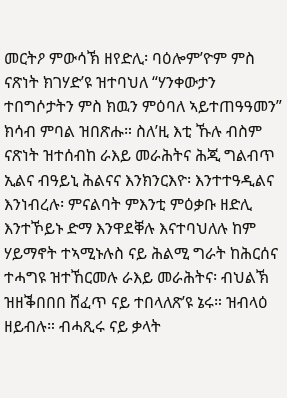መርትዖ ምውሳኽ ዘየድሊ፡ ባዕሎም’ዮም ምስ ናጽነት ክገሃድ’ዩ ዝተባህለ “ሃንቀውታን ተበግሶታትን ምስ ክዉን ምዕባለ ኣይተጠዓዓመን” ክሳብ ምባል ዝበጽሑ። ስለ’ዚ እቲ ኹሉ ብስም ናጽነት ዝተሰብከ ራእይ መራሕትና ሕጂ ግልብጥ ኢልና ብዓይኒ ሕልናና እንክንርእዮ፡ እንተተዓዲልና እንነብረሉ፡ ምናልባት ምእንቲ ምዕቃቡ ዘድሊ እንተኾይኑ ድማ እንዋደቐሉ እናተባህለሉ ከም ሃይማኖት ተኣሚኑሉስ ናይ ሕልሚ ግራት ከሕርሰና ተሓግዩ ዝተኸርመሉ ራእይ መራሕትና፡ ብህልኽ ዝዘቕበበበ ሸፈጥ ናይ ተበላለጽ’ዩ ኔሩ። ዝብላዕ ዘይብሉ። ብሓጺሩ ናይ ቃላት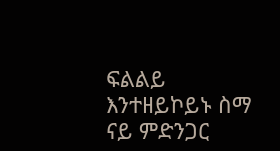ፍልልይ እንተዘይኮይኑ ስማ ናይ ምድንጋር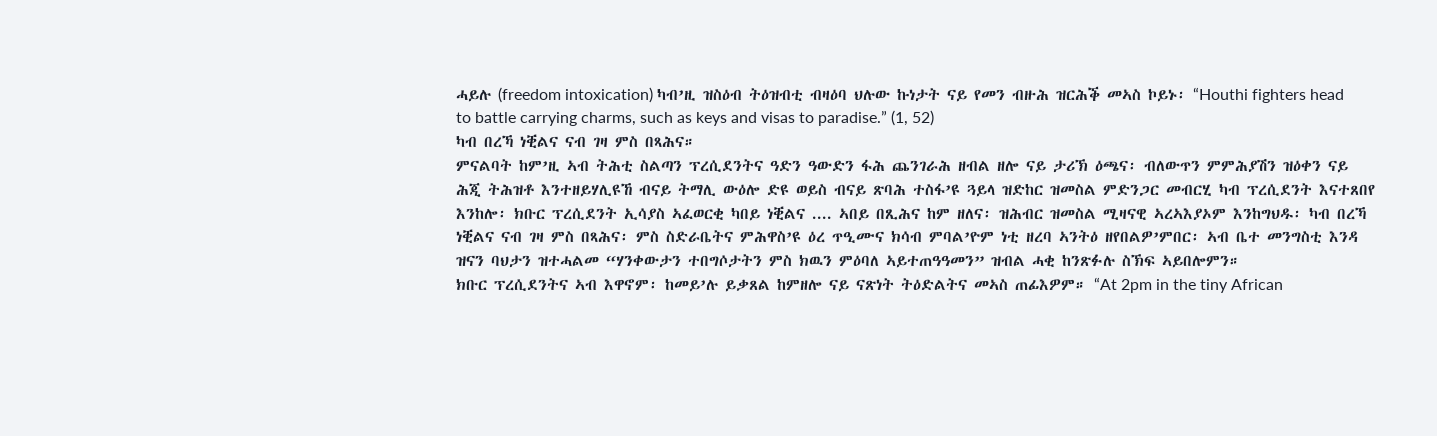ሓይሉ (freedom intoxication) ካብ’ዚ ዝስዕብ ትዕዝብቲ ብዛዕባ ህሉው ኩነታት ናይ የመን ብዙሕ ዝርሕቕ መኣስ ኮይኑ፡ “Houthi fighters head to battle carrying charms, such as keys and visas to paradise.” (1, 52)
ካብ በረኻ ነቒልና ናብ ገዛ ምስ በጻሕና።
ምናልባት ከም’ዚ ኣብ ትሕቲ ስልጣን ፕረሲደንትና ዓድን ዓውድን ፋሕ ጨንገራሕ ዘብል ዘሎ ናይ ታሪኽ ዕጫና፡ ብለውጥን ምምሕያሽን ዝዕቀን ናይ ሕጂ ትሕዝቶ እንተዘይሃሊዩኸ ብናይ ትማሊ ውዕሎ ድዩ ወይስ ብናይ ጽባሕ ተስፋ’ዩ ጓይላ ዝድከር ዝመስል ምድንጋር መብርሂ ካብ ፕረሲደንት እናተጸበየ እንከሎ፡ ክቡር ፕረሲደንት ኢሳያስ ኣፈወርቂ ካበይ ነቒልና .... ኣበይ በጺሕና ከም ዘለና፡ ዝሕብር ዝመስል ሚዛናዊ ኣረኣእያኦም እንከግህዱ፡ ካብ በረኻ ነቒልና ናብ ገዛ ምስ በጻሕና፡ ምስ ስድራቤትና ምሕዋስ’ዩ ዕረ ጥዒሙና ክሳብ ምባል’ዮም ነቲ ዘረባ ኣንትዕ ዘየበልዎ’ምበር፡ ኣብ ቤተ መንግስቲ እንዳ ዝናን ባህታን ዝተሓልመ “ሃንቀውታን ተበግሶታትን ምስ ክዉን ምዕባለ ኣይተጠዓዓመን” ዝብል ሓቂ ከንጽፉሉ ስኽፍ ኣይበሎምን።
ክቡር ፕረሲደንትና ኣብ እዋኖም፡ ከመይ’ሉ ይቃጸል ከምዘሎ ናይ ናጽነት ትዕድልትና መኣስ ጠፊእዎም። “At 2pm in the tiny African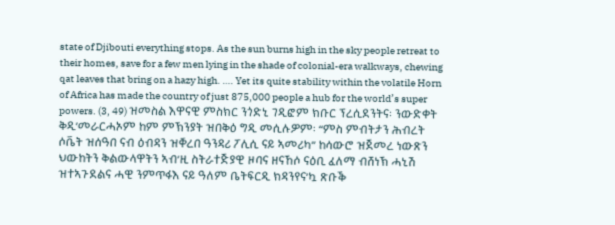state of Djibouti everything stops. As the sun burns high in the sky people retreat to their homes, save for a few men lying in the shade of colonial-era walkways, chewing qat leaves that bring on a hazy high. …. Yet its quite stability within the volatile Horn of Africa has made the country of just 875,000 people a hub for the world’s super powers. (3, 49) ዝመስል እዋናዊ ምስክር ንጎድኒ ገዲፎም ክቡር ፕረሲደንትና፡ ንውድቀት ቅዲ’መራርሓኦም ከም ምኽንያት ዝበቅዕ ግዲ መሲሉዎም፡ “ምስ ምብትታን ሕብረት ሶቬት ዝሰዓበ ናብ ዕብዳን ዝቐረበ ዓንዳሪ ፖሊሲ ናይ ኣመሪካ” ከሳውሮ ዝጀመረ ነውጽን ህውከትን ቅልውላዋትን ኣብ’ዚ ስትራተጅያዊ ዞባና ዘናኸሶ ናዕቢ ፈለማ ብሸነኽ ሓኒሽ ዝተኣጉደልና ሓዊ ንምጥፋእ ናይ ዓለም ቤትፍርዲ ክዳንየና’ኳ ጽቡቕ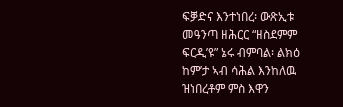ፍቓድና እንተነበረ፡ ውጽኢቱ መዓንጣ ዘሕርር “ዘስደምም ፍርዲ’ዩ” ኔሩ ብምባል፡ ልክዕ ከም’ታ ኣብ ሳሕል እንከለዉ ዝነበረቶም ምስ እዋን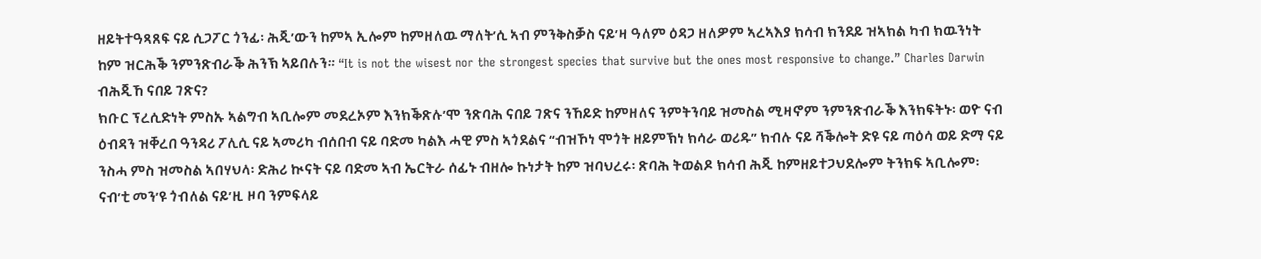ዘይትተዓጻጸፍ ናይ ሲጋፖር ጎንፊ፡ ሕጂ’ውን ከምኣ ኢሎም ከምዘለዉ ማለት’ሲ ኣብ ምንቅስቓስ ናይ’ዛ ዓለም ዕዳጋ ዘለዎም ኣረኣእያ ክሳብ ክንደይ ዝኣክል ካብ ክዉንነት ከም ዝርሕቕ ንምንጽብራቕ ሕንኽ ኣይበሉን። “It is not the wisest nor the strongest species that survive but the ones most responsive to change.” Charles Darwin
ብሕጂኸ ናበይ ገጽና?
ክቡር ፕረሲድነት ምስኡ ኣልግብ ኣቢሎም መደረኦም እንክቕጽሉ’ሞ ንጽባሕ ናበይ ገጽና ንኸይድ ከምዘለና ንምትንባይ ዝመስል ሚዛኖም ንምንጽብራቕ እንክፍትኑ፡ ወዮ ናብ ዕብዳን ዝቐረበ ዓንዳሪ ፖሊሲ ናይ ኣመሪካ ብሰበብ ናይ ባድመ ካልእ ሓዊ ምስ ኣጎደልና “ብዝኾነ ሞጎት ዘይምኽነ ክሳራ ወሪዱ” ክብሉ ናይ ሻቕሎት ድዩ ናይ ጣዕሳ ወይ ድማ ናይ ንስሓ ምስ ዝመስል ኣበሃህላ፡ ድሕሪ ኲናት ናይ ባድመ ኣብ ኤርትራ ሰፊኑ ብዘሎ ኩነታት ከም ዝባህረሩ፡ ጽባሕ ትወልዶ ክሳብ ሕጂ ከምዘይተጋህደሎም ትንክፍ ኣቢሎም፡ ናብ’ቲ መን’ዩ ጎብለል ናይ’ዚ ዞባ ንምፍላይ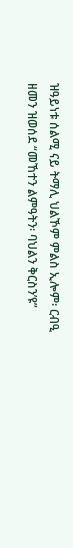ዝዓይነቱ ሰልሚ ናይ ትማሊ ህልኾም ምልስ ኢሎም፡ ርብዒ ዘመን ዝወሰደ “መኸተን ልምዓትን፡ ባህልን ቅርስን’ዩ”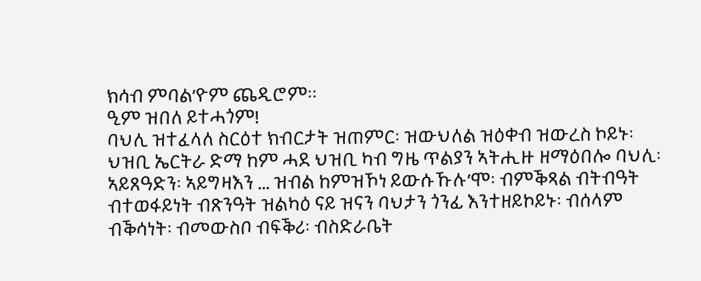ክሳብ ምባል’ዮም ጨዲሮም።
ዒም ዝበለ ይተሓጎም!
ባህሊ ዝተፈላለ ስርዕተ ክብርታት ዝጠምር፡ ዝውህለል ዝዕቀብ ዝውረስ ኮይኑ፡ ህዝቢ ኤርትራ ድማ ከም ሓደ ህዝቢ ካብ ግዜ ጥልያን ኣትሒዙ ዘማዕበሎ ባህሊ፡ ኣይጸዓድን፡ ኣይግዛእን ... ዝብል ከምዝኾነ ይውሱኹሉ’ሞ፡ ብምቕጻል ብትብዓት ብተወፋይነት ብጽንዓት ዝልካዕ ናይ ዝናን ባህታን ጎንፊ እንተዘይኮይኑ፡ ብሰላም ብቕሳነት፡ ብመውስቦ ብፍቕሪ፡ ብስድራቤት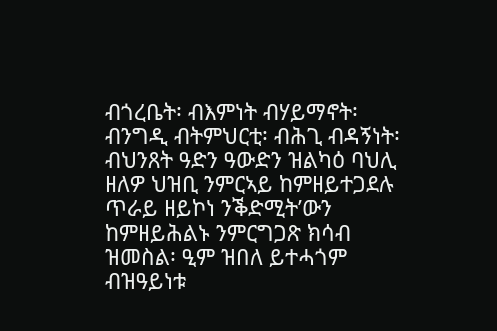ብጎረቤት፡ ብእምነት ብሃይማኖት፡ ብንግዲ ብትምህርቲ፡ ብሕጊ ብዳኝነት፡ ብህንጸት ዓድን ዓውድን ዝልካዕ ባህሊ ዘለዎ ህዝቢ ንምርኣይ ከምዘይተጋደሉ ጥራይ ዘይኮነ ንቕድሚት’ውን ከምዘይሕልኑ ንምርግጋጽ ክሳብ ዝመስል፡ ዒም ዝበለ ይተሓጎም ብዝዓይነቱ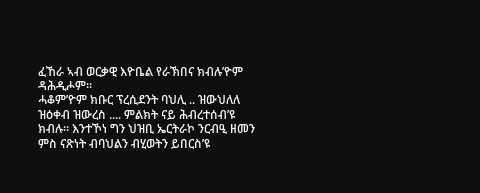ፈኸራ ኣብ ወርቃዊ እዮቤል የራኽበና ክብሉ’ዮም ዳሕዲሖም።
ሓቆም’ዮም ክቡር ፕረሲደንት ባህሊ .. ዝውህለለ ዝዕቀብ ዝውረስ .... ምልክት ናይ ሕብረተሰብ’ዩ ክብሉ። እንተኾነ ግን ህዝቢ ኤርትራኮ ንርብዒ ዘመን ምስ ናጽነት ብባህልን ብሂወትን ይበርስ’ዩ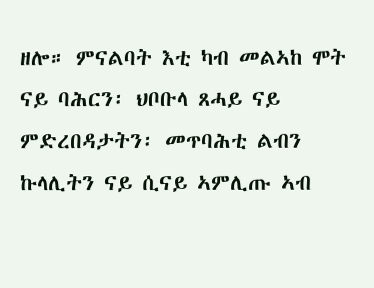ዘሎ። ምናልባት እቲ ካብ መልኣከ ሞት ናይ ባሕርን፡ ህቦቡላ ጸሓይ ናይ ምድረበዳታትን፡ መጥባሕቲ ልብን ኩላሊትን ናይ ሲናይ ኣምሊጡ ኣብ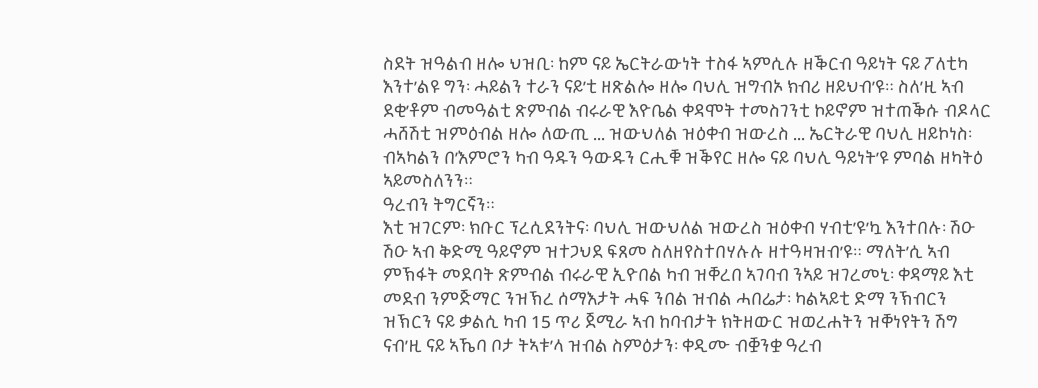ስደት ዝዓልብ ዘሎ ህዝቢ፡ ከም ናይ ኤርትራውነት ተስፋ ኣምሲሉ ዘቕርብ ዓይነት ናይ ፖለቲካ እንተ’ልዩ ግን፡ ሓይልን ተራን ናይ’ቲ ዘጽልሎ ዘሎ ባህሊ ዝግብኦ ክብሪ ዘይህብ’ዩ። ስለ’ዚ ኣብ ደቂ’ቶም ብመዓልቲ ጽምብል ብሩራዊ እዮቤል ቀዳሞት ተመስገንቲ ኮይኖም ዝተጠቕሱ ብዶላር ሓሸሽቲ ዝምዕብል ዘሎ ለውጢ ... ዝውህለል ዝዕቀብ ዝውረስ ... ኤርትራዊ ባህሊ ዘይኮነስ፡ ብኣካልን በ’እምሮን ካብ ዓዱን ዓውዱን ርሒቑ ዝቕየር ዘሎ ናይ ባህሊ ዓይነት’ዩ ምባል ዘካትዕ ኣይመስለንን።
ዓረብን ትግርኛን።
እቲ ዝገርም፡ ክቡር ፕረሲደንትና፡ ባህሊ ዝውህለል ዝውረስ ዝዕቀብ ሃብቲ’ዩ’ኳ እንተበሉ፡ ሽዑ ሽዑ ኣብ ቅድሚ ዓይኖም ዝተጋህደ ፍጸመ ስለዘየስተበሃሉሉ ዘተዓዛዝብ’ዩ። ማለት’ሲ ኣብ ምኽፋት መደባት ጽምብል ብሩራዊ ኢዮበል ካብ ዝቐረበ ኣገባብ ንኣይ ዝገረመኒ፡ ቀዳማይ እቲ መደብ ንምጅማር ንዝኽረ ሰማእታት ሓፍ ንበል ዝብል ሓበሬታ፡ ካልኣይቲ ድማ ንኽብርን ዝኽርን ናይ ቃልሲ ካብ 15 ጥሪ ጀሚራ ኣብ ከባብታት ክትዘውር ዝወረሐትን ዝቐነየትን ሽግ ናብ’ዚ ናይ ኣኼባ ቦታ ትኣቱ’ላ ዝብል ስምዕታን፡ ቀዲሙ ብቛንቋ ዓረብ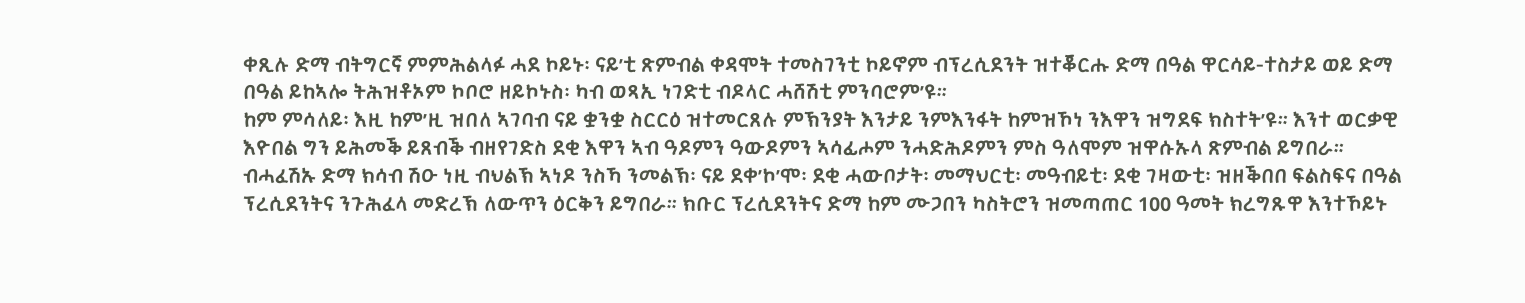ቀጺሉ ድማ ብትግርኛ ምምሕልላፉ ሓደ ኮይኑ፡ ናይ’ቲ ጽምብል ቀዳሞት ተመስገንቲ ኮይኖም ብፕረሲደንት ዝተቖርሑ ድማ በዓል ዋርሳይ-ተስታይ ወይ ድማ በዓል ይከኣሎ ትሕዝቶኦም ኮቦሮ ዘይኮኑስ፡ ካብ ወጻኢ ነገድቲ ብዶላር ሓሸሽቲ ምንባሮም’ዩ።
ከም ምሳለይ፡ እዚ ከም’ዚ ዝበለ ኣገባብ ናይ ቋንቋ ስርርዕ ዝተመርጸሉ ምኽንያት እንታይ ንምእንፋት ከምዝኾነ ንእዋን ዝግደፍ ክስተት’ዩ። እንተ ወርቃዊ እዮበል ግን ይሕመቕ ይጸብቕ ብዘየገድስ ደቂ እዋን ኣብ ዓዶምን ዓውዶምን ኣሳፊሖም ንሓድሕዶምን ምስ ዓለሞም ዝዋሱኡላ ጽምብል ይግበራ። ብሓፈሽኡ ድማ ክሳብ ሽዑ ነዚ ብህልኽ ኣነዶ ንስኻ ንመልኽ፡ ናይ ደቀ’ኮ’ሞ፡ ደቂ ሓውቦታት፡ መማህርቲ፡ መዓብይቲ፡ ደቂ ገዛውቲ፡ ዝዘቕበበ ፍልስፍና በዓል ፕረሲደንትና ንጉሕፈላ መድረኽ ለውጥን ዕርቅን ይግበራ። ክቡር ፕረሲደንትና ድማ ከም ሙጋበን ካስትሮን ዝመጣጠር 100 ዓመት ክረግጹዋ እንተኾይኑ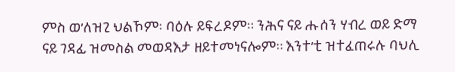ምስ ወ’ለዝጊ ህልኾም፡ ባዕሉ ይፍረዶም። ንሕና ናይ ሑሰን ሃብረ ወይ ድማ ናይ ገዳፊ ዝመስል መወዳእታ ዘይተመነናሎም። እንተ’ቲ ዝተፈጠሩሉ ባህሊ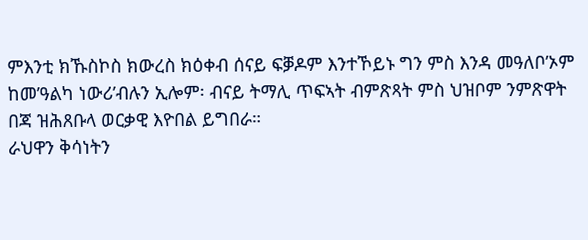ምእንቲ ክኹስኮስ ክውረስ ክዕቀብ ሰናይ ፍቓዶም እንተኾይኑ ግን ምስ እንዳ መዓለቦ’ኦም ከመ’ዓልካ ነውሪ’ብሉን ኢሎም፡ ብናይ ትማሊ ጥፍኣት ብምጽጻት ምስ ህዝቦም ንምጽዋት በጃ ዝሕጸቡላ ወርቃዊ እዮበል ይግበራ።
ራህዋን ቅሳነትን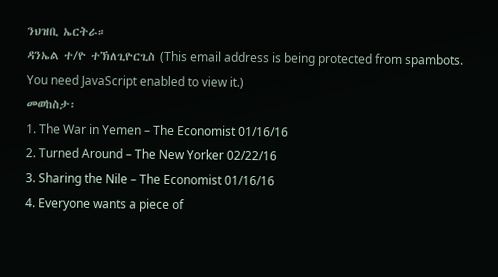ንህዝቢ ኤርትራ።
ዳንኤል ተ/ዮ ተኽለጊዮርጊስ (This email address is being protected from spambots. You need JavaScript enabled to view it.)
መወከስታ፡
1. The War in Yemen – The Economist 01/16/16
2. Turned Around – The New Yorker 02/22/16
3. Sharing the Nile – The Economist 01/16/16
4. Everyone wants a piece of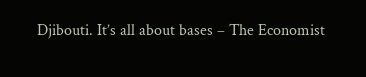Djibouti. It’s all about bases – The Economist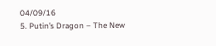04/09/16
5. Putin’s Dragon – The New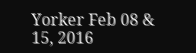Yorker Feb 08 & 15, 2016